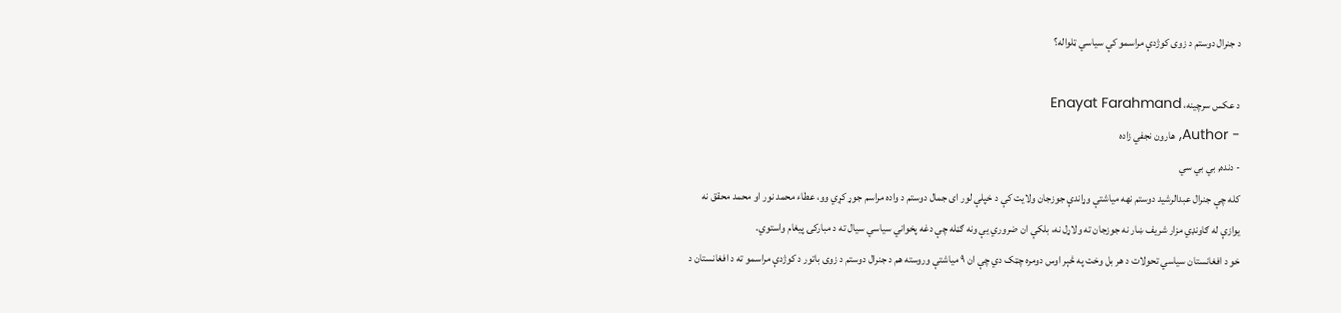د جنرال دوستم د زوی کوژدې مراسمو کې سیاسي ټلواله؟

د عکس سرچینه، Enayat Farahmand
- Author, هارون نجفي زاده
- دنده, بي بي سي
کله چې جنرال عبدالرشید دوستم نهه میاشتې وړاندې جوزجان ولایت کې د خپلې لور ای جمال دوستم د واده مراسم جوړ کړي وو، عطاء محمد نور او محمد محقق نه یوازې له ګاونډي مزار شریف ښار نه جوزجان ته ولاړل نه، بلکې ان ضروري یې ونه ګڼله چې دغه پخواني سیاسي سیال ته د مبارکۍ پیغام واستوي.
خو د افغانستان سیاسي تحولات د هر بل وخت په څېر اوس دومره چټک دي چې ان ۹ میاشتې وروسته هم د جنرال دوستم د زوی باتور د کوژدې مراسمو ته د افغانستان د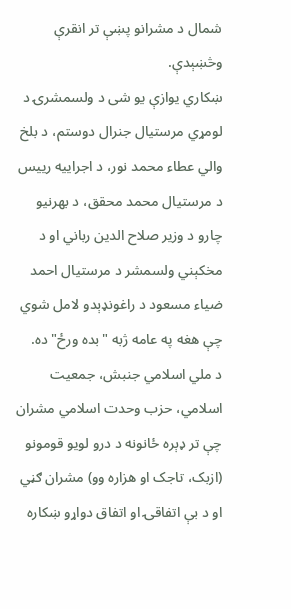شمال د مشرانو پښې تر انقرې وڅښېدې.
ښکاري یوازې یو شی د ولسمشرۍ د لومړي مرستیال جنرال دوستم، د بلخ والي عطاء محمد نور، د اجراییه رییس د مرستیال محمد محقق، د بهرنیو چارو د وزیر صلاح الدین رباني او د مخکېني ولسمشر د مرستیال احمد ضیاء مسعود د راغونډېدو لامل شوي چې هغه په عامه ژبه "بده ورځ" ده.
د ملي اسلامي جنبش، جمعیت اسلامي، حزب وحدت اسلامي مشران چې تر ډېره ځانونه د درو لویو قومونو (ازبک، تاجک او هزاره وو) مشران ګڼي او د بې اتفاقۍ او اتفاق دواړو ښکاره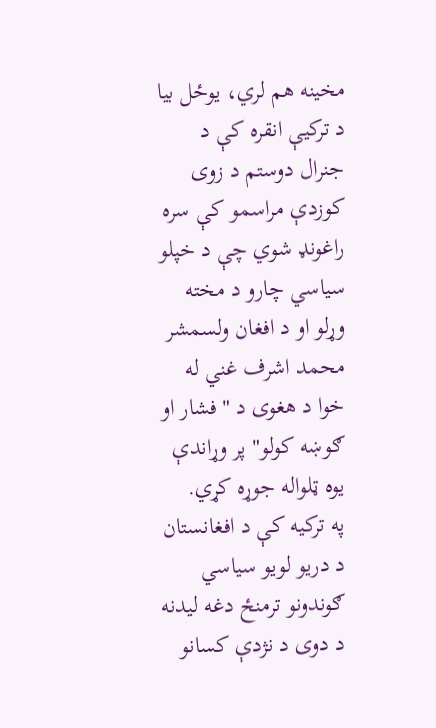مخینه هم لري، یوځل بیا د ترکیې انقره کې د جنرال دوستم د زوی کوزدې مراسمو کې سره راغونډ شوي چې د خپلو سیاسي چارو د مخته وړلو او د افغان ولسمشر محمد اشرف غني له خوا د هغوی د "فشار او ګوښه کولو" پر وړاندې یوه ټلواله جوړه کړي.
په ترکیه کې د افغانستان د دریو لویو سیاسي ګوندونو ترمنځ دغه لیدنه د دوی د نژدې کسانو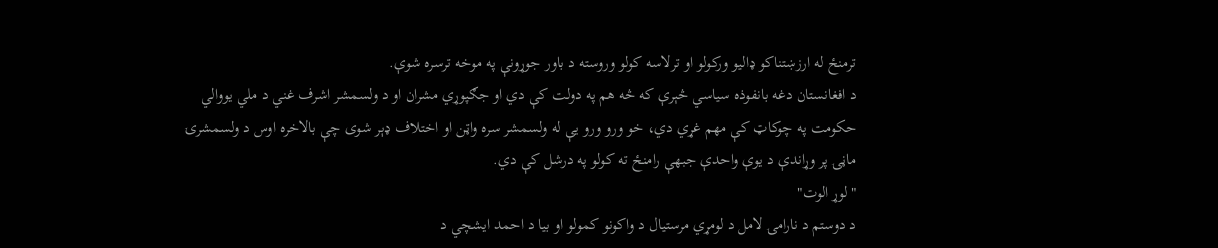ترمنځ له ارزښتناکو ډالیو ورکولو او ترلاسه کولو وروسته د باور جوړونې په موخه ترسره شوې.
د افغانستان دغه بانفوذه سیاسي څېرې که څه هم په دولت کې دي او جګپوړي مشران او د ولسمشر اشرف غني د ملي یووالي حکومت په چوکاټ کې مهم غړي دي، خو ورو ورو یې له ولسمشر سره واټن او اختلاف ډېر شوی چې بالاخره اوس د ولسمشرۍ ماڼۍ پر وړاندې د یوې واحدې جبهې رامنځ ته کولو په درشل کې دي.
"لوړ الوت"
د دوستم د نارامۍ لامل د لومړي مرستیال د واکونو کمولو او بیا د احمد ایشچي د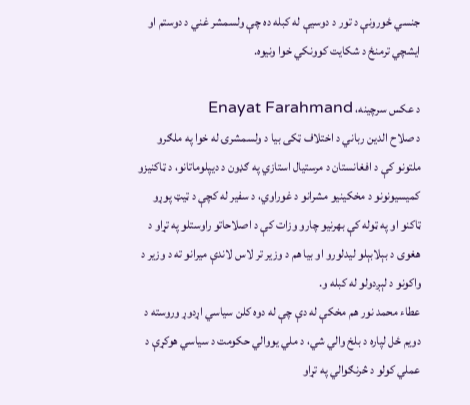جنسي ځورونې د تور د دوسیې له کبله ده چې ولسمشر غني د دوستم او ایشچي ترمنځ د شکایت کوونکي خوا ونیوه.

د عکس سرچینه، Enayat Farahmand
د صلاح الدین رباني د اختلاف ټکی بیا د ولسمشرۍ له خوا په ملګرو ملتونو کې د افغانستان د مرستیال استازي په ګډون د دیپلوماتانو، د ټاکنیزو کمیسیونونو د مخکینیو مشرانو د غوراوي، د سفیر له کچې د ټیټ پوړو ټاکنو او په ټوله کې بهرنیو چارو وزات کې د اصلاحاتو راوستلو په تړاو د هغوی د بېلابېلو لیدلورو او بیا هم د وزیر تر لاس لاندې میرانو ته د وزیر د واکونو د لېږدولو له کبله و.
عطاء محمد نور هم مخکې له دې چې له دوه کلن سیاسي اړدوړ وروسته د دویم ځل لپاره د بلخ والي شي، د ملي یووالي حکومت د سیاسي هوکړې د عملي کولو د څرنګوالي په تړاو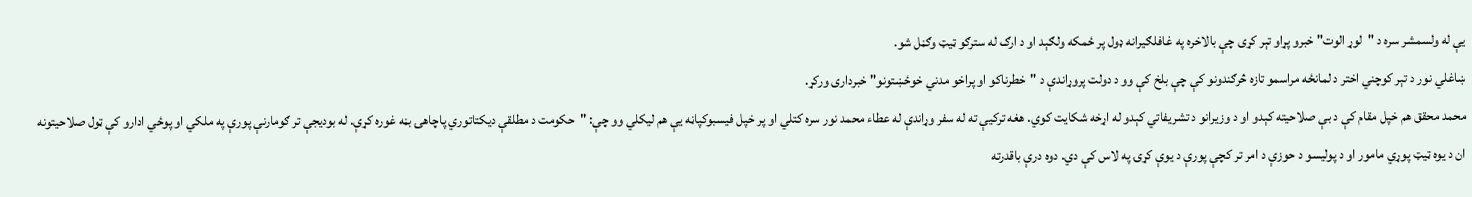یې له ولسمشر سره د "لوړ الوت" خبرو پړاو تېر کړی چې بالاخره په غافلګیرانه ډول پر ځمکه ولګېد او د ارګ له سترګو ټیټ وګڼل شو.
ښاغلي نور د تېر کوچني اختر د لمانځه مراسمو تازه څرګندونو کې چې بلخ کې وو د دولت پروړاندې د "خطرناکو او پراخو مدني خوځښتونو" خبرداری ورکړ.
محمد محقق هم خپل مقام کې د بې صلاحیته کېدو او د وزیرانو د تشریفاتي کېدو له اړخه شکایت کوي. هغه ترکیې ته له سفر وړاندې له عطاء محمد نور سره کتلي او پر خپل فیسبوکپاڼه یې هم لیکلي وو چې: "حکومت د مطلقې دیکتاتوري پاچاهۍ بڼه غوره کړې. له بودیجې تر ګومارنې پورې په ملکي او پوځي ادارو کې ټول صلاحیتونه ان د یوه ټیټ پوړي مامور او د پولیسو د حوزې د امر تر کچې پورې د یوې کړۍ په لاس کې دي. دوه درې باقدرته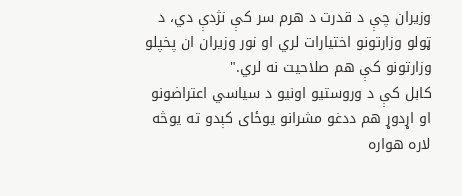وزیران چې د قدرت د هرم سر کې نژدې دي، د ټولو وزارتونو اختیارات لري او نور وزیران ان پخپلو وزارتونو کې هم صلاحیت نه لري."
کابل کې د وروستیو اونیو د سیاسي اعتراضونو او اړدوړ هم ددغو مشرانو یوځای کېدو ته یوڅه لاره هواره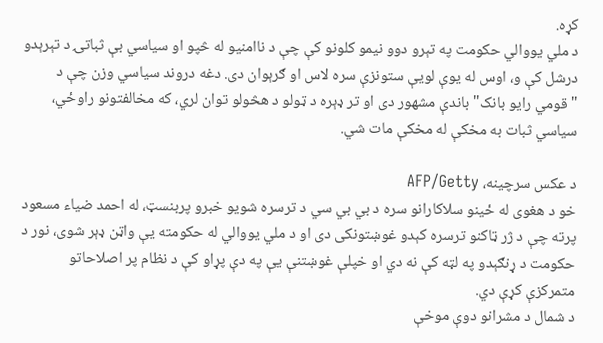کړه.
د ملي یووالي حکومت په تېرو دوو نیمو کلونو کې چې د ناامنیو له څپو او سیاسي بې ثباتۍ د تېرېدو درشل کې و، اوس له یوې لویې ستونزې سره لاس او ګرېوان دی. دغه دروند سیاسي وزن چې د "قومي رایو بانک" باندې مشهور دی او تر ډېره د ټولو د هڅولو توان لري، که مخالفتونو راوځي، سیاسي ثبات به مخکې له مخکې مات شي.

د عکس سرچینه، AFP/Getty
خو د هغوی له ځینو سلاکارانو سره د بي بي سي د ترسره شویو خبرو پربنسټ، له احمد ضیاء مسعود پرته چې د ژر ټاکنو ترسره کېدو غوښتونکی دی او د ملي یووالي له حکومته یې واټن ډېر شوی، نور د حکومت د ړنګېدو په لټه کې نه دي او خپلې غوښتنې یې په دې پړاو کې د نظام پر اصلاحاتو متمرکزې کړې دي.
د شمال د مشرانو دوې موخې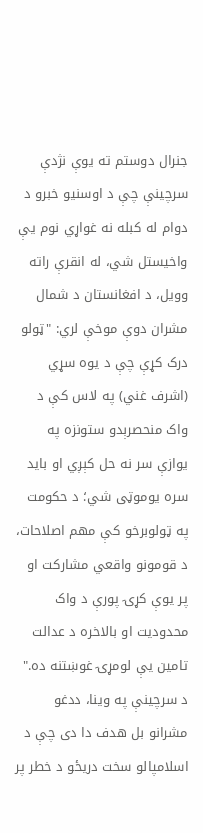جنرال دوستم ته یوې نژدې سرچینې چې د اوسنیو خبرو د دوام له کبله نه غواړي نوم یې واخیستل شي، له انقرې راته وویل، د افغانستان د شمال مشران دوې موخې لري: "ټولو درک کړې چې د یوه سړي (اشرف غني) په لاس کې د واک منحصرېدو ستونزه په یوازې سر نه حل کېږي او باید سره یوموټی شي؛ د حکومت په ټولوبرخو کې مهم اصلاحات، د قومونو واقعي مشارکت او پر یوې کړۍ پورې د واک محدودیت او بالاخره د عدالت تامین یې لومړۍ غوښتنه ده."
د سرچینې په وینا، ددغو مشرانو بل هدف دا دی چې د اسلامپالو سخت دریځو د خطر پر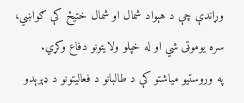وړاندې چې د هېواد شمال او شمال ختیځ کې ګواښي، سره یوموټی شي او له خپلو ولایتونو دفاع وکړي.
په وروستیو میاشتو کې د طالبانو د فعالیتونو د ډېرېدو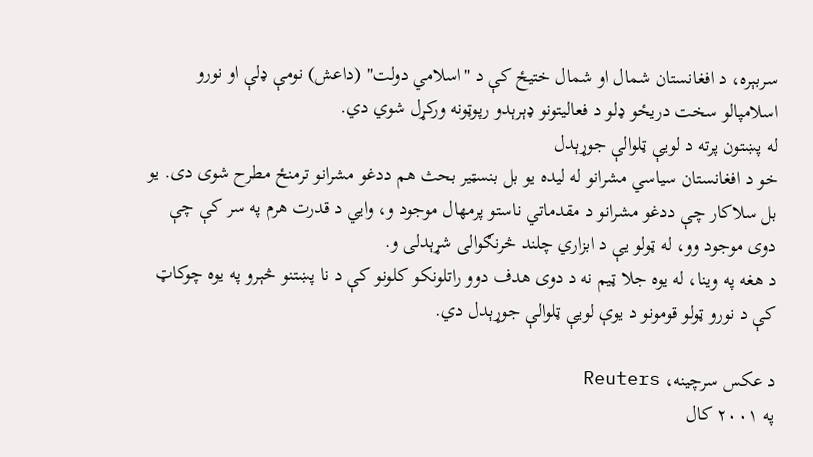سربېره، د افغانستان شمال او شمال ختیځ کې د "اسلامي دولت" (داعش) نومې ډلې او نورو اسلامپالو سخت دریځو ډلو د فعالیتونو ډېرېدو رپوټونه ورکړل شوي دي.
له پښتون پرته د لویې ټلوالې جوړېدل
خو د افغانستان سیاسي مشرانو له لیده یو بل بنسټیر بحث هم ددغو مشرانو ترمنځ مطرح شوی دی. یو بل سلاکار چې ددغو مشرانو د مقدماتي ناستو پرمهال موجود و، وايي د قدرت هرم په سر کې چې دوی موجود وو، له ټولو یې د ابزاري چلند څرنګوالی شړېدلی و.
د هغه په وینا، له یوه جلا ټیم نه د دوی هدف دوو راتلونکو کلونو کې د نا پښتنو څېرو په یوه چوکاټ کې د نورو ټولو قومونو د یوې لویې ټلوالې جوړېدل دي.

د عکس سرچینه، Reuters
په ۲۰۰۱ کال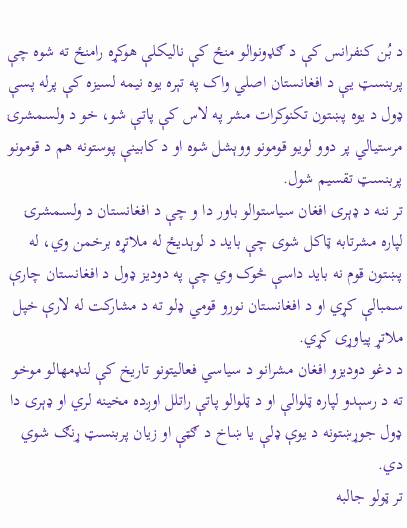د بُن کنفرانس کې د ګډونوالو منځ کې نالیکلې هوکړه رامنځ ته شوه چې پربنسټ یې د افغانستان اصلي واک په تېره یوه نیمه لسیزه کې پرله پسې ډول د یوه پښتون تکنوکرات مشر په لاس کې پاتې شو، خو د ولسمشرۍ مرستیالي پر دوو لویو قومونو ووېشل شوه او د کابینې پوستونه هم د قومونو پربنسټ تقسیم شول.
تر ننه د ډېری افغان سیاستوالو باور دا و چې د افغانستان د ولسمشرۍ لپاره مشرتابه ټاکل شوی چې باید د لوېدیځ له ملاتړه برخمن وي، له پښتون قوم نه باید داسې څوک وي چې په دودیز ډول د افغانستان چارې سمبالې کړي او د افغانستان نورو قومي ډلو ته د مشارکت له لارې خپل ملاتړ پیاوړی کړي.
د دغو دودیزو افغان مشرانو د سیاسي فعالیتونو تاریخ کې لنډمهالو موخو ته د رسېدو لپاره ټلوالې او د ټلوالو پاتې راتلل اوږده مخینه لري او ډېری دا ډول جوړښتونه د یوې ډلې یا ښاخ د ګټې او زیان پربنسټ ړنګ شوي دي.
تر ټولو جالبه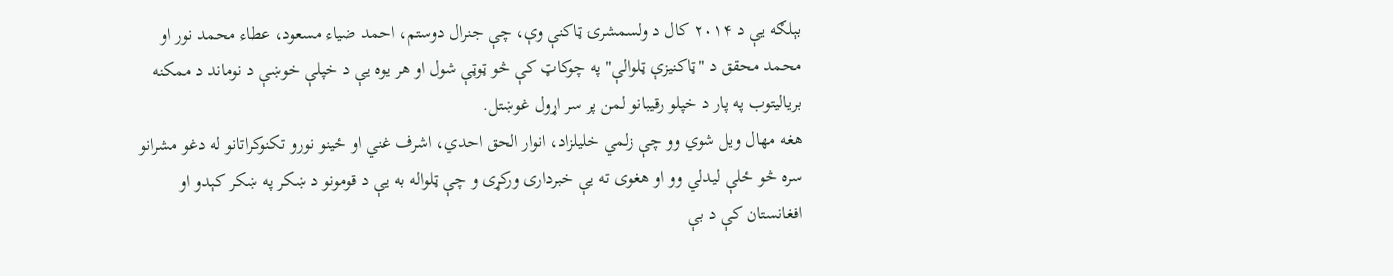بېلګه یې د ۲۰۱۴ کال د ولسمشرۍ ټاکنې وې، چې جنرال دوستم، احمد ضیاء مسعود، عطاء محمد نور او محمد محقق د "ټاکنیزې ټلوالې" په چوکاټ کې څو ټوټې شول او هر یوه یې د خپلې خوښې د نوماند د ممکنه بریالیتوب په پار د خپلو رقیبانو لمن پر سر اړول غوښتل.
هغه مهال ویل شوي وو چې زلمي خلیلزاد، انوار الحق احدي، اشرف غني او ځینو نورو تکنوکراتانو له دغو مشرانو سره څو ځلې لیدلي وو او هغوی ته یې خبرداری ورکړی و چې ټلواله به یې د قومونو د ښکر په ښکر کېدو او افغانستان کې د بې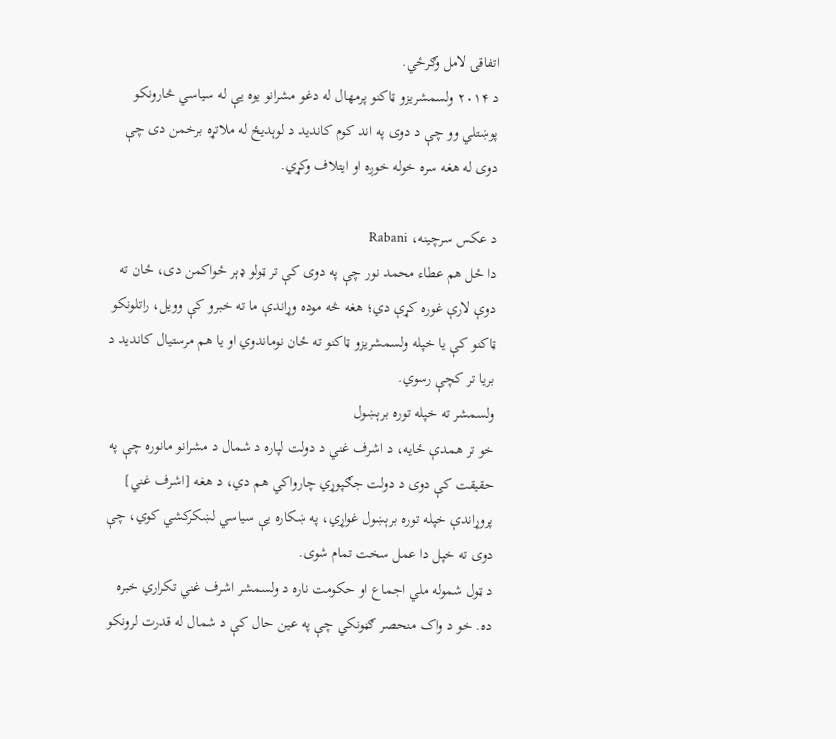اتفاقۍ لامل وګرځي.
د ۲۰۱۴ ولسمشریزو ټاکنو پرمهال له دغو مشرانو یوه یې له سیاسي څارونکو پوښتلي وو چې د دوی په اند کوم کاندید د لوېدیځ له ملاتړه برخمن دی چې دوی له هغه سره خوله خوږه او ایتلاف وکړي.

د عکس سرچینه، Rabani
دا ځل هم عطاء محمد نور چې په دوی کې تر ټولو ډېر ځواکمن دی، ځان ته دوې لارې غوره کړې دي؛ هغه څه موده وړاندې ما ته خبرو کې وویل، راتلونکو ټاکنو کې یا خپله ولسمشریزو ټاکنو ته ځان نوماندوي او یا هم مرستیال کاندید د بریا تر کچې رسوي.
ولسمشر ته خپله توره برېښول
خو تر همدې ځایه، د اشرف غني د دولت لپاره د شمال د مشرانو مانوره چې په حقیقت کې دوی د دولت جګپوړي چارواکي هم دي، د هغه [اشرف غني] پروړاندې خپله توره برېښول غواړي، په ښکاره یې سیاسي لښکرکشي کوي، چې دوی ته خپل دا عمل سخت تمام شوی.
د ټول شموله ملي اجماع او حکومت ناره د ولسمشر اشرف غني تکراري خبره ده. خو د واک منحصر ګڼونکي چې په عین حال کې د شمال له قدرت لرونکو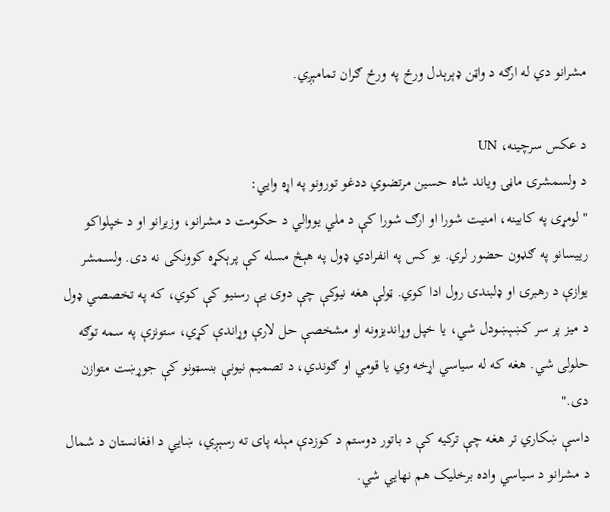مشرانو دي له ارګه د واټن ډېرېدل ورځ په ورځ ګران تمامېږي.

د عکس سرچینه، UN
د ولسمشرۍ ماڼۍ ویاند شاه حسین مرتضوي ددغو تورونو په اړه وايي:
"لومړی په کابینه، امنیت شورا او ارګ شورا کې د ملي یووالي د حکومت د مشرانو، وزیرانو او د خپلواکو رییسانو په ګډون حضور لري. یو کس په انفرادي ډول په هېڅ مسله کې پرېکړه کوونکی نه دی. ولسمشر یوازې د رهبرۍ او ډلبندۍ رول ادا کوي. ټولې هغه نیوکې چې دوی یې رسنیو کې کوي، که په تخصصي ډول د میز پر سر کښېښودل شي، یا خپل وړاندیزونه او مشخصې حل لارې وړاندې کړي، ستونزې په سمه توګه حلولی شي. هغه که له سیاسي اړخه وي یا قومي او ګوندي، د تصمیم نیونې بنسټونو کې جوړښت متوازن دی."
داسې ښکاري تر هغه چې ترکیه کې د باتور دوستم د کوزدې مېله پای ته رسېږي، ښايي د افغانستان د شمال د مشرانو د سیاسي واده برخلیک هم نهايي شي.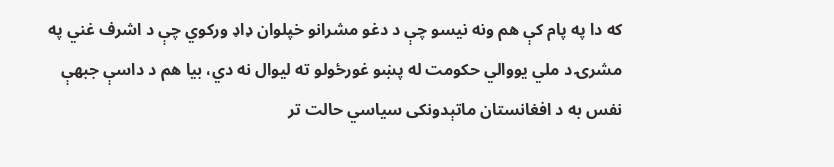که دا په پام کې هم ونه نیسو چې د دغو مشرانو خپلوان ډاډ ورکوي چې د اشرف غني په مشرۍ د ملي یووالي حکومت له پښو غورځولو ته لیوال نه دي، بیا هم د داسې جبهې نفس به د افغانستان ماتېدونکی سیاسي حالت تر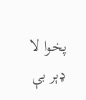پخوا لا ډېر بې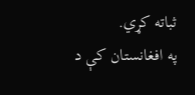ثباته کړي.
په افغانستان کې د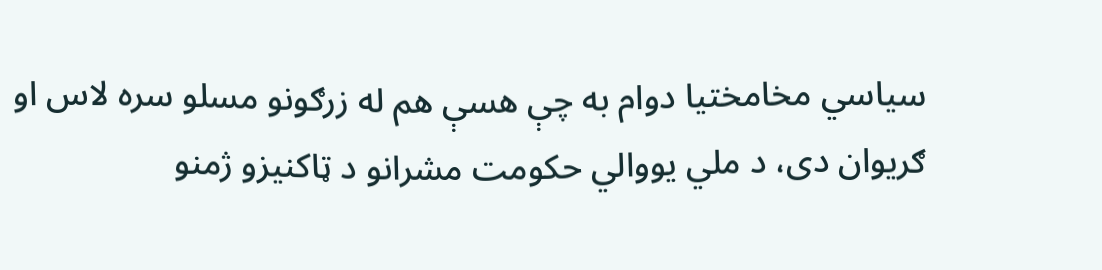سیاسي مخامختیا دوام به چې هسې هم له زرګونو مسلو سره لاس او ګریوان دی، د ملي یووالي حکومت مشرانو د ټاکنیزو ژمنو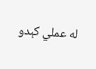له عملي کېدو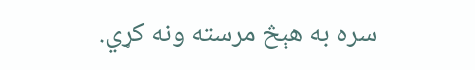سره به هېڅ مرسته ونه کړي.